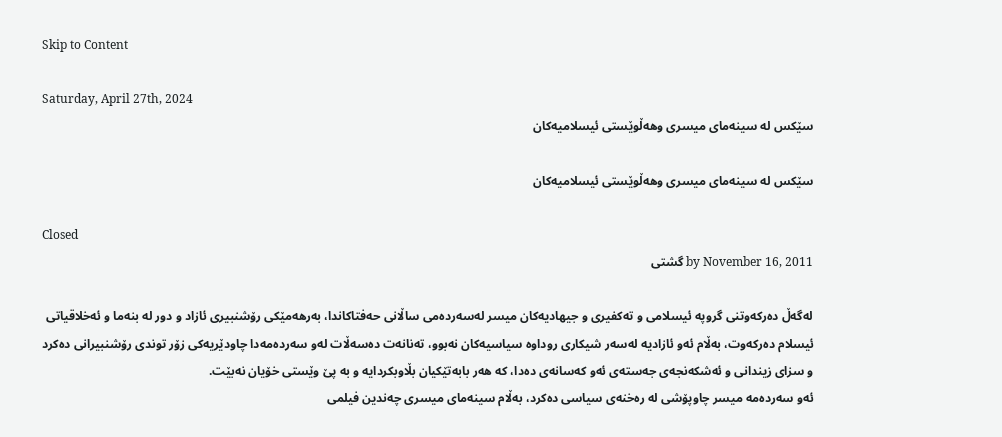Skip to Content

Saturday, April 27th, 2024
سێكس له‌ سینه‌مای میسری وهه‌ڵوێستی ئیسلامیه‌كان

سێكس له‌ سینه‌مای میسری وهه‌ڵوێستی ئیسلامیه‌كان

Closed
by November 16, 2011 گشتی

له‌گه‌ڵ ده‌ركه‌وتنی گروپه‌ ئیسلامی و ته‌كفیری و جیهادیه‌كان میسر له‌سه‌رده‌می ساڵانی حه‌فتاكاندا، به‌رهه‌مێكی رۆشنبیری ئازاد و دور له‌ بنه‌ما و ئه‌خلاقیاتی ئیسلام ده‌ركه‌وت، به‌ڵام ئه‌و ئازادیه‌ له‌سه‌ر شیكاری روداوه‌ سیاسیه‌كان نه‌بوو، ته‌نانه‌ت ده‌سه‌ڵات له‌و سه‌رده‌مه‌دا چاودێریه‌كی زۆر توندی رۆشنبیرانی ده‌كرد و سزای زیندانی و ئه‌شكه‌نجه‌ی جه‌سته‌ی ئه‌و كه‌سانه‌ی ده‌دا، كه‌ هه‌ر بابه‌تێكیان بڵاوبكردایه‌ و به‌ پێ وێستی خۆیان نه‌بێت.
ئه‌و سه‌رده‌مه‌ میسر چاوپۆشی له‌ ره‌خنه‌ی سیاسی ده‌كرد، به‌ڵام سینه‌مای میسری چه‌ندین فیلمی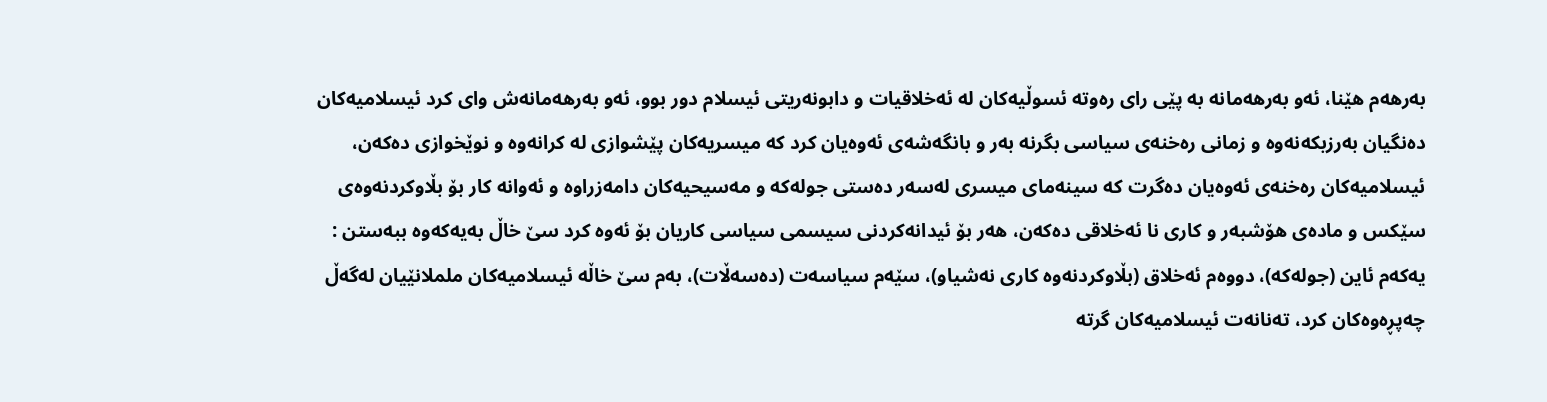به‌رهه‌م هێنا، ئه‌و به‌رهه‌مانه‌ به‌ پێی رای ره‌وته‌ ئسوڵیه‌كان له‌ ئه‌خلاقیات و دابونه‌ریتی ئیسلام دور بوو، ئه‌و به‌رهه‌مانه‌ش وای كرد ئیسلامیه‌كان ده‌نگیان به‌رزبكه‌نه‌وه‌ و زمانی ره‌خنه‌ی سیاسی بگرنه‌ به‌ر و بانگه‌شه‌ی ئه‌وه‌یان كرد كه‌ میسریه‌كان پێشوازی له‌ كرانه‌وه‌ و نوێخوازی ده‌كه‌ن، ئیسلامیه‌كان ره‌خنه‌ی ئه‌وه‌یان ده‌گرت كه‌ سینه‌مای میسری له‌سه‌ر ده‌ستی جوله‌كه‌ و مه‌سیحیه‌كان دامه‌زراوه‌ و ئه‌وانه‌ كار بۆ بڵاوكردنه‌وه‌ی سێكس و ماده‌ی هۆشبه‌ر و كاری نا ئه‌خلاقی ده‌كه‌ن، هه‌ر بۆ ئیدانه‌كردنی سیسمی سیاسی كاریان بۆ ئه‌وه‌ كرد سێ خاڵ به‌یه‌كه‌وه‌ ببه‌ستن : یه‌كه‌م ئاین (جوله‌كه‌)، دووه‌م ئه‌خلاق (بڵاوكردنه‌وه‌ كاری نه‌شیاو)، سێه‌م سیاسه‌ت (ده‌سه‌ڵات)، به‌م سێ خاڵه‌ ئیسلامیه‌كان ململانێیان له‌گه‌ڵ چه‌پڕه‌وه‌كان كرد، ته‌نانه‌ت ئیسلامیه‌كان گرته‌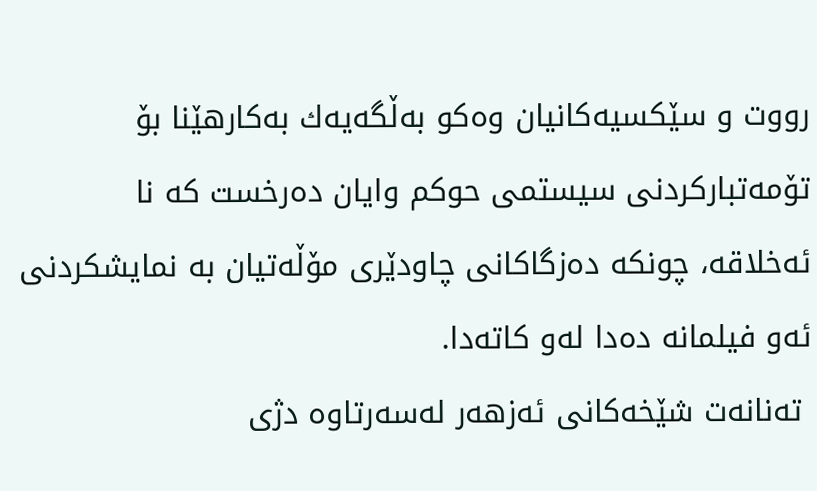رووت و سێكسیه‌كانیان وه‌كو به‌ڵگه‌یه‌ك به‌كارهێنا بۆ تۆمه‌تباركردنی سیستمی حوكم وایان ده‌رخست كه‌ نا ئه‌خلاقه‌، چونكه‌ ده‌زگاكانی چاودێری مۆڵه‌تیان به‌ نمایشكردنی ئه‌و فیلمانه‌ ده‌دا له‌و كاته‌دا.
 ته‌نانه‌ت شێخه‌كانی ئه‌زهه‌ر له‌سه‌رتاوه‌ دژی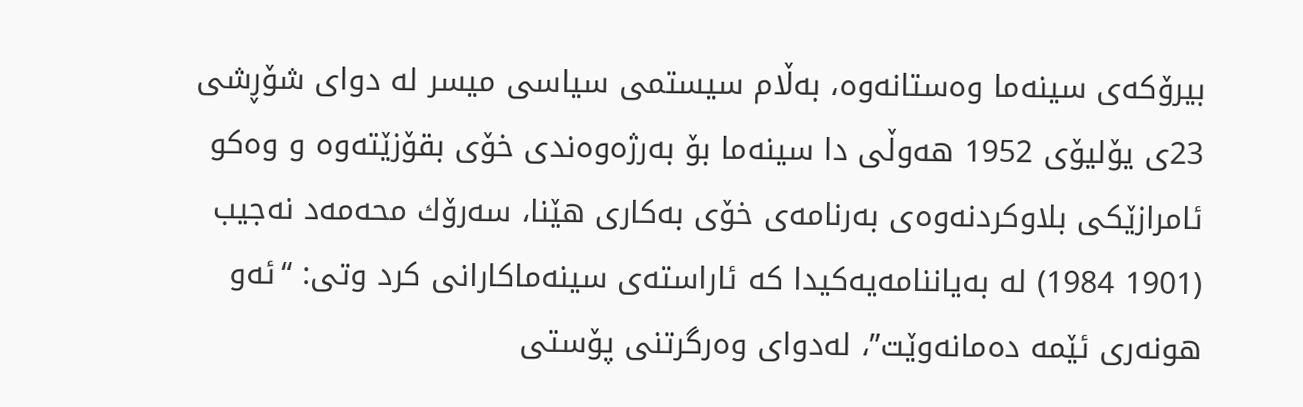بیرۆكه‌ی سینه‌ما وه‌ستانه‌وه‌، به‌ڵام سیستمی سیاسی میسر له‌ دوای شۆڕشی 23ی یۆلیۆی 1952 هه‌وڵی دا سینه‌ما بۆ به‌رژه‌وه‌ندی خۆی بقۆزێته‌وه‌ و وه‌كو ئامرازێكی بلاوكردنه‌وه‌ی به‌رنامه‌ی خۆی به‌كاری هێنا، سه‌رۆك محه‌مه‌د نه‌جیب (1901 1984) له‌ به‌یاننامه‌یه‌كیدا كه‌ ئاراسته‌ی سینه‌ماكارانی كرد وتی: “ئه‌و هونه‌ری ئێمه‌ ده‌مانه‌وێت”، له‌دوای وه‌رگرتنی پۆستی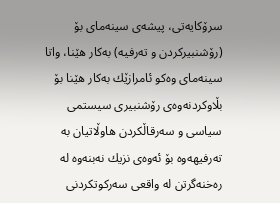سرۆكایه‌تی، پیشه‌ی سینه‌مای بۆ (رۆشنبیركردن و ته‌رفیه) به‌كار هێنا، واتا سینه‌مای وه‌كو ئامرازێك به‌كار هێنا بۆ بڵاوكردنه‌وه‌ی رۆشنبیری سیستمی سیاسی و سه‌رقاڵكردن هاوڵاتیان به‌ ته‌رفیهه‌وه‌ بۆ ئه‌وه‌ی نزیك نه‌بنه‌وه‌ له‌ ره‌خنه‌گرتن له‌ واقعی سه‌ركوتكردنی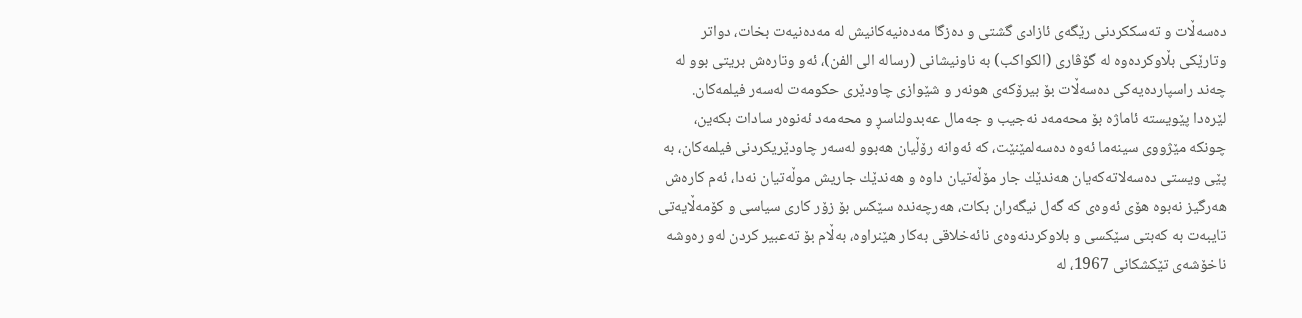ده‌سه‌ڵات و ته‌سككردنی رێگه‌ی ئازادی گشتی و ده‌زگا مه‌ده‌نیه‌كانیش له‌ مه‌ده‌نیه‌ت بخات، دواتر وتارێكی بڵاوكرده‌وه‌ له‌ گۆڤاری (الكواكب) به‌ ناونیشانی (رساله‌ الی الفن)، ئه‌و وتاره‌ش بریتی بوو له‌ چه‌ند راسپارده‌یه‌كی ده‌سه‌ڵات بۆ بیرۆكه‌ی هونه‌ر و شێوازی چاودێری حكومه‌ت له‌سه‌ر فیلمه‌كان.
لێره‌دا پێویسته‌ ئاماژه‌ بۆ محه‌مه‌د نه‌جیب و جه‌مال عه‌بدولناسڕ و محه‌مه‌د ئه‌نوه‌ر سادات بكه‌ین، چونكه‌ مێژووی سینه‌ما ئه‌وه‌ ده‌سه‌لمێنێت، كه‌ ئه‌وانه‌ رۆڵیان هه‌بوو له‌سه‌ر چاودێریكردنی فیلمه‌كان، به‌ پێی ویستی ده‌سه‌لاته‌كه‌یان هه‌ندێك جار مۆڵه‌تیان داوه‌ و هه‌ندێك جاریش موڵه‌تیان نه‌دا، ئه‌م كاره‌ش هه‌رگیز نه‌بوه‌ هۆی ئه‌وه‌ی كه‌ گه‌ل نیگه‌ران بكات، هه‌رچه‌نده‌ سێكس بۆ زۆر كاری سیاسی و كۆمه‌ڵایه‌تی تایبه‌ت به‌ كه‌بتی سێكسی و بلاوكردنه‌وه‌ی نائه‌خلاقی به‌كار هێنراوه‌، به‌ڵام بۆ ته‌عبیر كردن له‌و ره‌وشه‌ ناخۆشه‌ی تێكشكانی 1967، له‌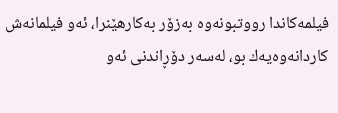فیلمه‌كاندا رووتبونه‌وه‌ به‌زۆر به‌كارهێنرا، ئه‌و فیلمانه‌ش كاردانه‌وه‌یه‌ك بو، له‌سه‌ر دۆڕاندنی ئه‌و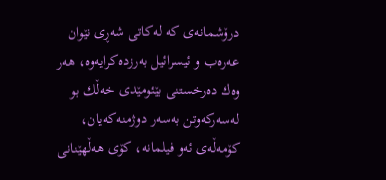درۆشمانه‌ی كه‌ له‌كاتی شه‌ڕی نێوان عه‌ره‌ب و ئیسرائیل به‌رزده‌كرایه‌وه‌، هه‌ر وه‌ك ده‌رخستنی بێئومێدی خه‌ڵك بو له‌سه‌ركه‌وتن به‌سه‌ر دوژمنه‌كه‌یان، كۆمه‌ڵه‌ی ئه‌و فیلمانه‌، كۆی هه‌ڵهێنانی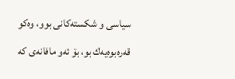سیاسی و شكسته‌كانی بوو، وه‌كو قه‌ره‌بوه‌یه‌ك بو، بۆ ئه‌و مافانه‌ی كه‌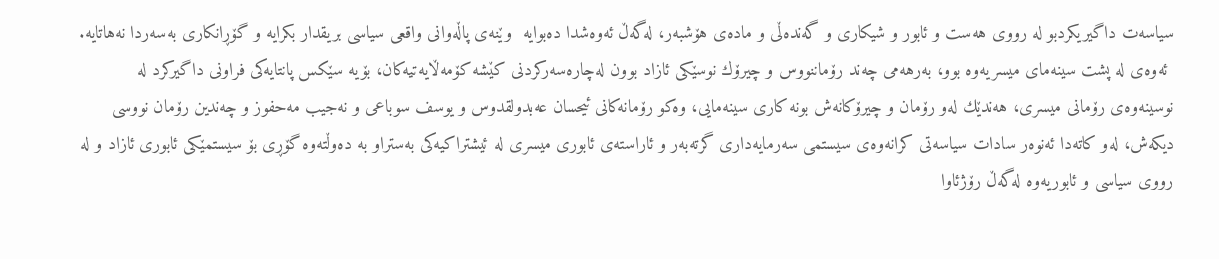سیاسه‌ت داگیریكردبو له‌ رووی هه‌ست و ئابور و شیكاری و گه‌نده‌ڵی و ماده‌ی هۆشبه‌ر، له‌گه‌ڵ ئه‌وه‌شدا ده‌بوایه‌  وێنه‌ی پاڵه‌وانی واقعی سیاسی بریقدار بكرایه‌ و گۆڕانكاری به‌سه‌ردا نه‌هاتایه‌.
 ئه‌وه‌ی له‌ پشت سینه‌مای میسریه‌وه‌ بوو، به‌رهه‌می چه‌ند رۆماننووس و چیرۆك نوسێكی ئازاد بوون له‌چاره‌سه‌ركردنی كێشه‌ كۆمه‌ڵایه‌تیه‌كان، بۆیه‌ سێكس پانتایه‌كی فراونی داگیركرد له‌ نوسینه‌وه‌ی رۆمانی میسری، هه‌ندێك له‌و رۆمان و چیرۆكانه‌ش بونه‌ كاری سینه‌مایی، وه‌كو رۆمانه‌كانی ئیحسان عه‌بدولقدوس و یوسف سوباعی و نه‌جیب مه‌حفوز و چه‌ندین رۆمان نووسی دیكه‌ش، له‌و كاته‌دا ئه‌نوه‌ر سادات سیاسه‌تی كرانه‌وه‌ی سیستمی سه‌رمایه‌داری گرته‌به‌ر و ئاراسته‌ی ئابوری میسری له‌ ئیشتراكیه‌كی به‌ستراو به‌ ده‌وڵته‌وه‌ گۆڕی بۆ سیستمێكی ئابوری ئازاد و له‌ رووی سیاسی و ئابوریه‌وه‌ له‌گه‌ڵ رۆژئاوا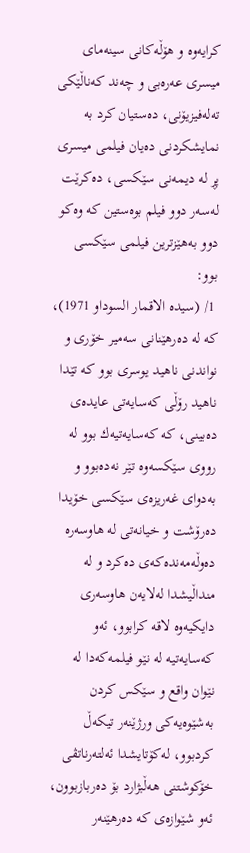كرایه‌وه‌ و هۆڵه‌كانی سینه‌مای میسری عه‌ره‌بی و چه‌ند كه‌ناڵێكی ته‌له‌فیزیۆنی، ده‌ستیان كرد به‌ نمایشكردنی ده‌یان فیلمی میسری پڕ له‌ دیمه‌نی سێكسی، ده‌كرێت له‌سه‌ر دوو فیلم بوه‌ستین كه‌ وه‌كو دوو به‌هێزترین فیلمی سێكسی بوو:
 1/ (سیده‌ الاقمار السودا‌و 1971)، كه‌ له‌ ده‌رهێنانی سه‌میر خۆری و نواندنی ناهید یوسری بوو كه‌ تێدا ناهید رۆڵی كه‌سایه‌تی عایده‌ی ده‌بینی، كه‌ كه‌سایه‌تیه‌ك بوو له‌ رووی سێكسه‌وه‌ تێر نه‌ده‌بوو و به‌دوای غه‌ریزه‌ی سێكسی خۆیدا ده‌رۆشت و خیانه‌تی له‌ هاوسه‌ره‌ ده‌وڵه‌مه‌نده‌كه‌ی ده‌كرد و له‌ منداڵیشدا له‌لایه‌ن هاوسه‌ری دایكیه‌وه‌ لاقه‌ كرابوو، ئه‌و كه‌سایه‌تیه‌ له‌ نێو فیلمه‌كه‌دا له‌ نێوان واقع و سێكس كردن به‌شێوه‌یه‌كی ورژێنه‌ر تیكه‌ڵ كردبوو، له‌كۆتایشدا ئه‌لته‌رناتڤی خۆكوشتنی هه‌ڵبژارد بۆ ده‌ربازبوون، ئه‌و شێوازه‌ی كه‌ ده‌رهێنه‌ر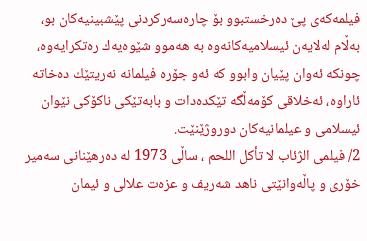فیلمه‌كه‌ی پێ ده‌رخستبوو بۆ چاره‌سه‌ركردنی پێشبینیه‌كان بو، به‌ڵام له‌لایه‌ن ئیسلامیه‌كانه‌وه‌ به‌ هه‌موو شێوه‌یه‌ك ره‌تكرایه‌وه‌، چونكه‌ ئه‌وان پێیان وابوو كه‌ ئه‌و جۆره‌ فیلمانه‌ نه‌ریتێك ده‌خاته‌ ئاراوه‌، ئه‌خلاقی كۆمه‌ڵگه‌ تێكده‌دات و بابه‌تێكی ناكۆكی نێوان ئیسلامی و عیلمانیه‌كان دوروژێنێت.
2/ فیلمی الژئاب لا تأكل اللحم ، ساڵی 1973 له‌ ده‌رهێنانی سه‌میر خۆری و پاڵه‌وانێتی ناهد شه‌ریف و عزه‌ت علالی و ئیمان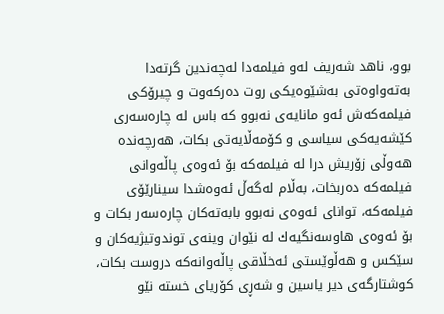بوو، ناهد شه‌ریف له‌و فیلمه‌دا له‌چه‌ندین گرته‌دا به‌ته‌واوه‌تی به‌شێوه‌یكی روت ده‌ركه‌وت و چیرۆكی فیلمه‌كه‌ش ئه‌و مانایه‌ی نه‌بوو كه‌ باس له‌ چاره‌سه‌ری كێشه‌یه‌كی سیاسی و كۆمه‌ڵایه‌تی بكات، هه‌رچه‌نده‌ هه‌وڵی زۆریش درا له‌ فیلمه‌كه‌ بۆ ئه‌وه‌ی پاڵه‌وانی فیلمه‌كه‌ ده‌ربخات، به‌ڵام له‌گه‌ڵ ئه‌وه‌شدا سینارێۆی فیلمه‌كه‌، توانای ئه‌وه‌ی نه‌بوو بابه‌ته‌كان چاره‌سه‌ر بكات و بۆ ئه‌وه‌ی هاوسه‌نگیه‌ك له‌ نێوان وینه‌ی توندوتیژیه‌كان و  سێكس و هه‌ڵوێستی ئه‌خڵاقی پاڵه‌وانه‌كه‌ دروست بكات، كوشتارگه‌ی دیر یاسین و شه‌ڕی كۆریای خسته‌ نێو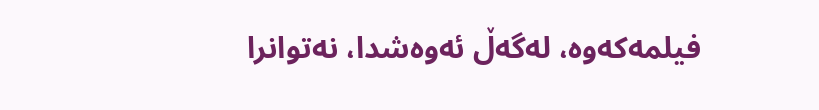فیلمه‌كه‌وه‌، له‌گه‌ڵ ئه‌وه‌شدا، نه‌توانرا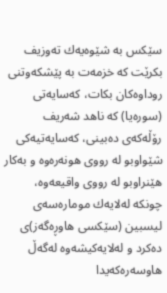سێكس به‌ شێوه‌یه‌ك ته‌وزیف بكرێت كه‌ خزمه‌ت به‌ پێشكه‌وتنی روداوه‌كان بكات، كه‌سایه‌تی (سوره‌یا) كه‌ ناهد شه‌ریف رۆڵه‌كه‌ی ده‌بینی، كه‌سایه‌تیه‌كی شێواوبو له‌ رووی هونه‌ره‌وه‌ و به‌كار هێنراوبو له‌ رووی واقیعه‌وه‌، چونكه‌ له‌لایه‌ك موماره‌سه‌ی لیسبین (سێكسی هاوڕه‌گه‌ز)ی ده‌كرد و له‌لایه‌كیشه‌وه‌ له‌گه‌ڵ هاوسه‌ره‌كه‌یدا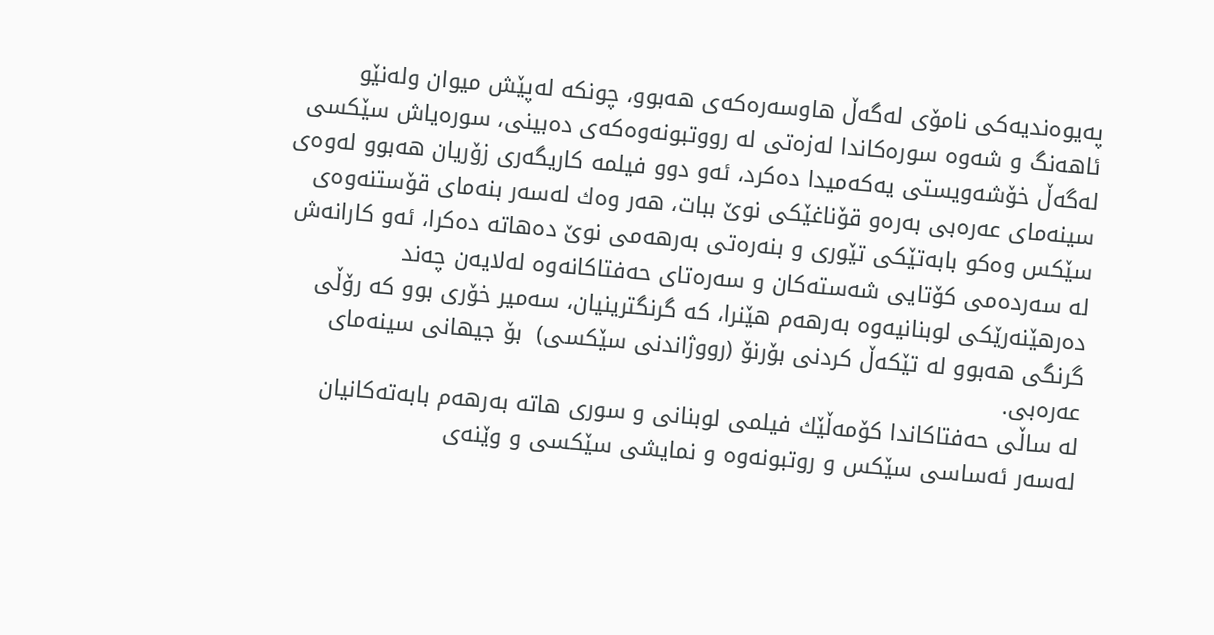په‌یوه‌ندیه‌كی نامۆی له‌گه‌ڵ هاوسه‌ره‌كه‌ی هه‌بوو، چونكه‌ له‌پێش میوان وله‌نێو ئاهه‌نگ و شه‌وه‌ سوره‌كاندا له‌زه‌تی له‌ رووتبونه‌وه‌كه‌ی ده‌بینی، سوره‌یاش سێكسی له‌گه‌ڵ خۆشه‌ویستی یه‌كه‌میدا ده‌كرد، ئه‌و دوو فیلمه‌ كاریگه‌ری زۆریان هه‌بوو له‌وه‌ی سینه‌مای عه‌ره‌بی به‌ره‌و قۆناغێكی نوێ ببات، هه‌ر وه‌ك له‌سه‌ر بنه‌مای قۆستنه‌وه‌ی سێكس وه‌كو بابه‌تێكی تێوری و بنه‌ره‌تی به‌رهه‌می نوێ ده‌هاته‌ ده‌كرا، ئه‌و كارانه‌ش له‌ سه‌رده‌می كۆتایی شه‌سته‌كان و سه‌ره‌تای حه‌فتاكانه‌وه‌ له‌لایه‌ن چه‌ند ده‌رهێنه‌رێكی لوبنانیه‌وه‌ به‌رهه‌م هێنرا، كه‌ گرنگترینیان، سه‌میر خۆری بوو كه‌ رۆڵی گرنگی هه‌بوو له‌ تێكه‌ڵ كردنی بۆرنۆ (رووژاندنی سێكسی)  بۆ جیهانی سینه‌مای عه‌ره‌بی.
له‌ ساڵی حه‌فتاكاندا كۆمه‌ڵێك فیلمی لوبنانی و سوری هاته‌ به‌رهه‌م بابه‌ته‌كانیان له‌سه‌ر ئه‌ساسی سێكس و روتبونه‌وه‌ و نمایشی سێكسی و وێنه‌ی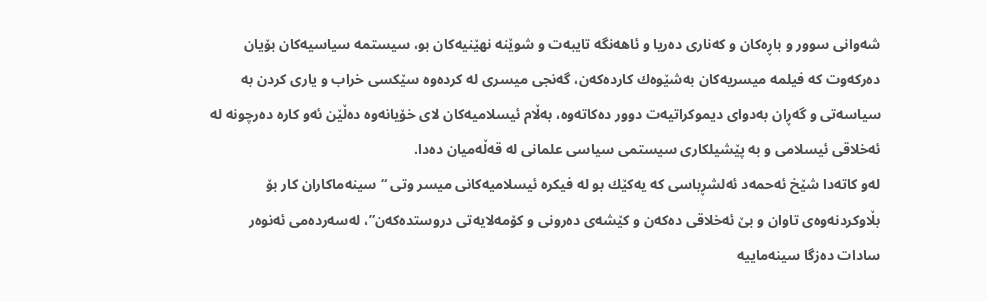شه‌وانی سوور و باڕه‌كان و كه‌ناری ده‌ریا و ئاهه‌نگه‌ تایبه‌ت و شوێنه‌ نهێنیه‌كان بو، سیستمه‌ سیاسیه‌كان بۆیان ده‌ركه‌وت كه‌ فیلمه‌ میسریه‌كان به‌شێوه‌ك كارده‌كه‌ن، گه‌نجی میسری له‌ كرده‌وه‌ سێكسی خراب و یاری كردن به‌ سیاسه‌تی و گه‌ڕان به‌دوای دیموكراتیه‌ت دوور ده‌كاته‌وه‌، به‌ڵام ئیسلامیه‌كان لای خۆیانه‌وه‌ ده‌ڵێن ئه‌و كاره‌ ده‌رچونه‌ له‌ ئه‌خلاقی ئیسلامی و به‌ پێشیلكاری سیستمی سیاسی علمانی له‌ قه‌ڵه‌میان ده‌دا.
له‌و كاته‌دا شێخ ئه‌حمه‌د ئه‌لشڕباسی كه‌ یه‌كێك بو له‌ فیكره‌ ئیسلامیه‌كانی میسر وتی “سینه‌ماكاران كار بۆ بڵاوكردنه‌وه‌ی تاوان و بێ ئه‌خلاقی ده‌كه‌ن و كێشه‌ی ده‌رونی و كۆمه‌لایه‌تی دروستده‌كه‌ن”، له‌سه‌رده‌می ئه‌نوه‌ر سادات ده‌زگا سینه‌ماییه‌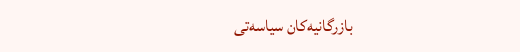بازرگانیه‌كان سیاسه‌تی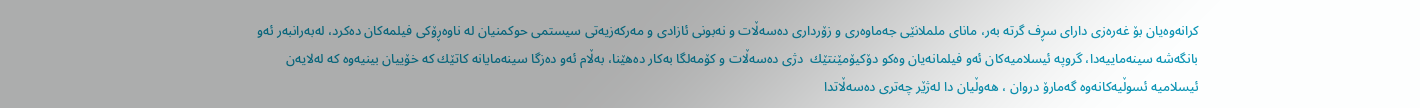كرانه‌وه‌یان بۆ غه‌ره‌زی دارای سڕف گرته‌ به‌ر، مانای ململانێی جه‌ماوه‌ری و زۆرداری ده‌سه‌ڵات و نه‌بونی ئازادی و مه‌ركه‌زیه‌تی سیستمی حوكمنیان له‌ ناوه‌ڕۆكی فیلمه‌كان ده‌كرد، له‌به‌رانبه‌ر ئه‌و بانگه‌شه‌ سینه‌ماییه‌دا، گروپه‌ ئیسلامیه‌كان ئه‌و فیلمانه‌یان وه‌كو دۆكیۆمێنتێك  دژی ده‌سه‌ڵات و كۆمه‌لگا به‌كار ده‌هێنا، به‌ڵام ئه‌و ده‌زگا سینه‌مایانه‌ كاتێك كه‌ خۆییان بینیه‌وه‌ كه‌ له‌لایه‌ن ئیسلامیه‌ ئسوڵیه‌كانه‌وه‌ گه‌مارۆ دروان ، هه‌وڵیان دا له‌ژێر چه‌تری ده‌سه‌ڵاتدا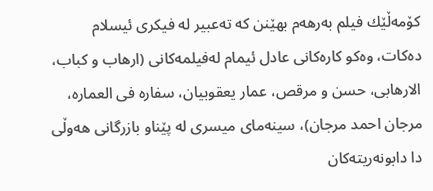كۆمه‌ڵێك فیلم به‌رهه‌م بهێنن كه‌ ته‌عبیر له‌ فیكری ئیسلام ده‌كات، وه‌كو كاره‌كانی عادل ئیمام له‌فیلمه‌كانی (ارهاب و كباب، الارهابی، حسن و مرقص، عمار یعقوبیان، سفاره‌ فی العماره‌، مرجان احمد مرجان)، سینه‌مای میسری له‌ پێناو بازرگانی هه‌وڵی دا دابونه‌ریته‌كان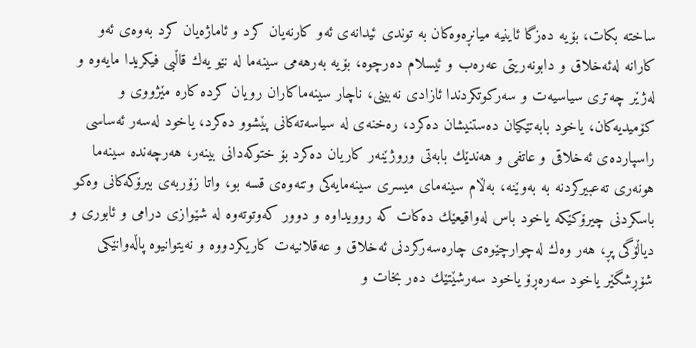ساخته‌ بكات، بۆیه‌ ده‌زگا ئاینیه‌ میانڕه‌وه‌كان به‌ توندی ئیدانه‌ی ئه‌و كارنه‌یان كرد و ئاماژه‌یان كرد به‌وه‌ی ئه‌و كارانه‌ له‌ئه‌خلاق و دابونه‌ریتی عه‌ره‌ب و ئیسلام ده‌رچوه‌، بۆیه‌ به‌رهه‌می سینه‌ما له‌ نێو یه‌ك قاڵبی فیكریدا مایه‌وه‌ و له‌ژێر چه‌تری سیاسیه‌ت و سه‌ركوتكردندا ئازادی نه‌بینی، ناچار سینه‌ماكاران رویان كرده‌ كاره‌ مێژووی و كۆمیدیه‌كان، یاخود بابه‌تێكیان ده‌ستنیشان ده‌كرد، ره‌خنه‌ی له‌ سیاسه‌ته‌كانی پێشوو ده‌كرد، یاخود له‌سه‌ر ئه‌ساسی راسپارده‌ی ئه‌خلاقی و عاتفی و هه‌ندێك بابه‌تی وروژێنه‌ر كاریان ده‌كرد بۆ ختوكه‌دانی بینه‌ر، هه‌رچه‌نده‌ سینه‌ما هونه‌ری ته‌عبیركردنه‌ به‌ به‌وێنه‌، به‌ڵام سینه‌مای میسری سینه‌مایه‌كی وتنه‌وه‌ی قسه‌ بو، واتا زۆربه‌ی بیرۆكه‌كانی وه‌كو باسكردنی چیرۆكێكه‌ یاخود باس له‌واقیعێك ده‌كات كه‌ روویداوه‌ و دوور كه‌وتوته‌وه‌ له‌ شێوازی درامی و ئابوری و دیاڵۆگی پڕ، هه‌ر وه‌ك له‌چوارچێوه‌ی چاره‌سه‌ركردنی ئه‌خلاق و عه‌قلانیه‌ت كاریكردووه‌ و نه‌یتوانیوه‌ پاڵه‌وانێكی شۆڕشگێر یاخود سه‌ره‌ڕۆ یاخود سه‌رشێتێك ده‌ر بخات و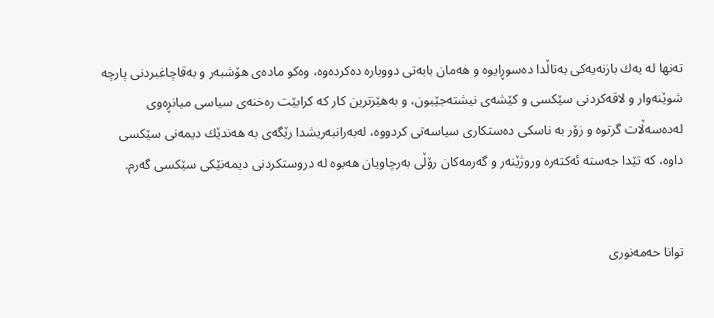ته‌نها له‌ یه‌ك بازنه‌یه‌كی به‌تاڵدا ده‌سوڕایوه‌ و هه‌مان بابه‌تی دووباره‌ ده‌كرده‌وه‌، وه‌كو ماده‌ی هۆشبه‌ر و به‌قاچاغبردنی پارچه‌ شوێنه‌وار و لاقه‌كردنی سێكسی و كێشه‌ی نیشته‌جێبون، و به‌هێزترین كار كه‌ كرابێت ره‌خنه‌ی سیاسی میانڕه‌وی له‌ده‌سه‌ڵات گرتوه‌ و زۆر به‌ ناسكی ده‌ستكاری سیاسه‌تی كردووه‌، له‌به‌رانبه‌ریشدا رێگه‌ی به‌ هه‌ندێك دیمه‌نی سێكسی داوه‌، كه‌ تێدا جه‌سته‌ ئه‌كته‌ره‌ وروژێنه‌ر و گه‌رمه‌كان رۆڵی به‌رچاویان هه‌بوه‌ له‌ دروستكردنی دیمه‌نێكی سێكسی گه‌رم.


توانا حه‌مه‌نوری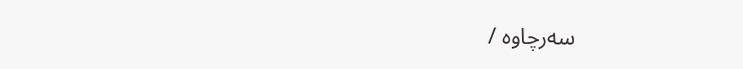سه‌رچاوه‌ /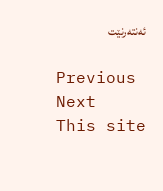ئه‌نته‌رنێت

Previous
Next
This site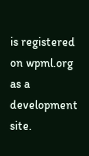is registered on wpml.org as a development site.